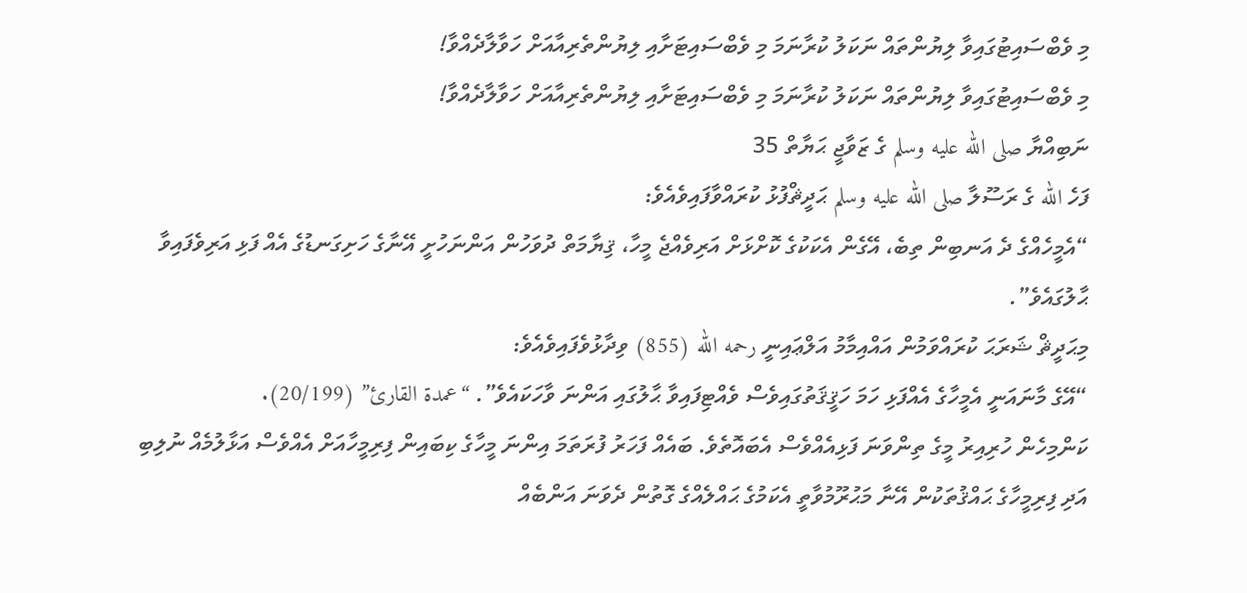މި ވެބްސައިޓުގައިވާ ލިޔުންތައް ނަކަލު ކުރާނަމަ މި ވެބްސައިޓަށާއި ލިޔުންތެރިއާއަށް ހަވާލާދެއްވާ!
މި ވެބްސައިޓުގައިވާ ލިޔުންތައް ނަކަލު ކުރާނަމަ މި ވެބްސައިޓަށާއި ލިޔުންތެރިއާއަށް ހަވާލާދެއްވާ!
ނަބިއްޔާ صلى الله عليه وسلم ގެ ޒަވާޖީ ޙަޔާތް 35
ފަހެ الله ގެ ރަސޫލާ صلى الله عليه وسلم ޙަދީޘްފުޅު ކުރައްވާފައިވެއެވެ:
“އެމީހެއްގެ ދެ އަނބިން ތިބެ، އޭގެން އެކަކުގެ ކޮށްޅަށް އަރިވެއްޖެ މީހާ، ޤިޔާމަތް ދުވަހުން އަންނަހުށީ އޭނާގެ ހަށިގަނޑުގެ އެއް ފަޅި އަރިވެފައިވާ ޙާލުގައެވެ”.
މިޙަދީޘް ޝަރަޙަ ކުރައްވަމުން އައްއިމާމު އަލްޢައިނީ رحمه الله (855) ވިދާޅުވެފައިވެއެވެ:
“އޭގެ މާނައަނީ އެމީހާގެ އެއްފަޅި ހަމަ ހަޤީޤަތުގައިވެސް ވެއްޓިފައިވާ ޙާލުގައި އަންނަ ވާހަކައެވެ”. “عمدة القارئ” (20/199).
ކަންމިހެން ހުރިއިރު މީގެ ތިންވަނަ ފަޅިއެއްވެސް އެބައޮތެވެ. ބައެއް ފަހަރު ފުރަތަމަ އިންނަ މީހާގެ ކިބައިން ފިރިމީހާއަށް އެއްވެސް އަޅާލުމެއް ނުލިބި އަދި ފިރިމީހާގެ ޙައްޤުތަކުން އޭނާ މަޙުރޫމުވާތީ އެކަމުގެ ޙައްލެއްގެ ގޮތުން ދެވަނަ އަންބެއް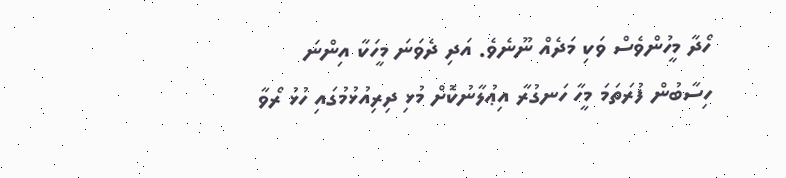ހޯދާ މީހުންވެސް ވަކި މަދެއް ނޫނެވެ. އަދި ދެވަނަ މީހަކާ އިންނަ ހިސާބުން ފުރަތަމަ މީހާ ހަނގުރާ އިޢުލާނުކޮށް މުޅި ދިރިއުޅުމުގައި ހުޅު ރޯވާ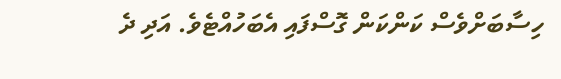ހިސާބަށްވެސް ކަންކަން ގޮސްފައި އެބަހުއްޓެވެ. އަދި ދެ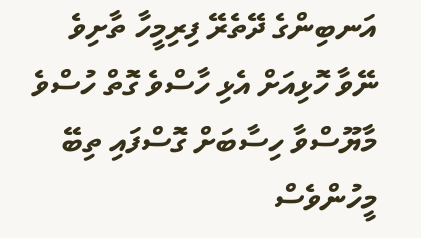އަނބިންގެ ދޭތެރޭ ފިރިމީހާ ތާށިވެ ނޭވާ ހޮޅިއަށް އެޅި ހާސްވެ ގޮތް ހުސްވެ މާޔޫސްވާ ހިސާބަށް ގޮސްފައި ތިބޭ މީހުންވެސް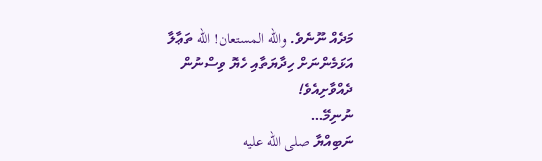މަދެއް ނޫނެވެ. والله المستعان! الله ތަޢާލާ އަޅަމެންނަށް ހިދާޔަތާއި ހެޔޮ ވިސްނުން ދެއްވާށިއެވެ!
ނުނިމޭ…
ނަބިއްޔާ صلى الله عليه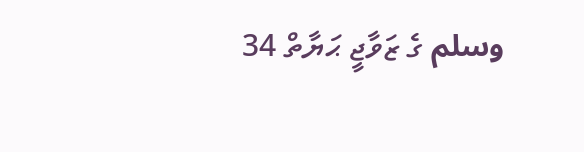وسلم ގެ ޒަވާޖީ ޙަޔާތް 34